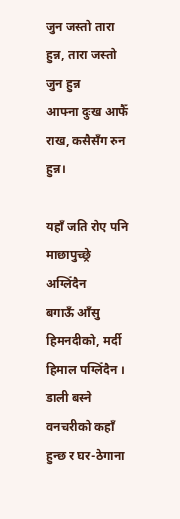जुन जस्तो तारा हुन्न, तारा जस्तो जुन हुन्न
आफ्ना दुःख आफैँ राख, कसैसँग रुन हुन्न।

यहाँ जति रोए पनि माछापुच्छ्रे अग्लिँदैन
बगाऊँ आँसु हिमनदीको, मर्दी हिमाल पग्लिँदैन ।
डाली बस्ने वनचरीको कहाँ हुन्छ र घर-ठेगाना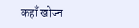कहाँ खोज्न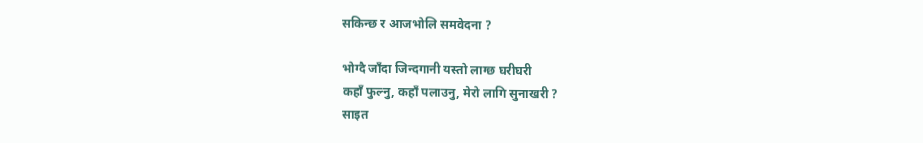सकिन्छ र आजभोलि समवेदना ?

भोग्दै जाँदा जिन्दगानी यस्तो लाग्छ घरीघरी
कहाँ फुल्नु, कहाँ पलाउनु, मेरो लागि सुनाखरी ?
साइत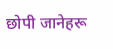छोपी जानेहरू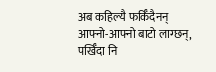अब कहिल्यै फर्किँदैनन्
आफ्नो-आफ्नो बाटो लाग्छन्, पर्खिँदा नि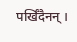पर्खिँदैनन् ।